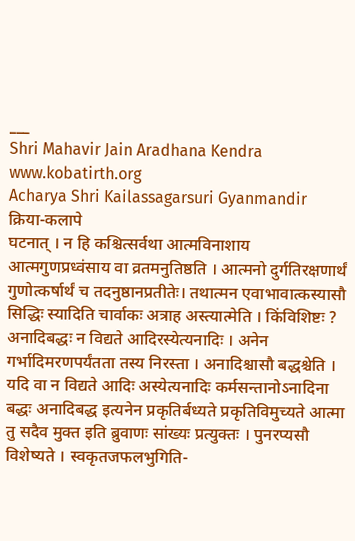___
Shri Mahavir Jain Aradhana Kendra
www.kobatirth.org
Acharya Shri Kailassagarsuri Gyanmandir
क्रिया-कलापे
घटनात् । न हि कश्चित्सर्वथा आत्मविनाशाय आत्मगुणप्रध्वंसाय वा व्रतमनुतिष्ठति । आत्मनो दुर्गतिरक्षणार्थं गुणोत्कर्षार्थं च तदनुष्ठानप्रतीतेः। तथात्मन एवाभावात्कस्यासौ सिद्धिः स्यादिति चार्वाकः अत्राह अस्त्यात्मेति । किंविशिष्टः ? अनादिबद्धः न विद्यते आदिरस्येत्यनादिः । अनेन गर्भादिमरणपर्यंतता तस्य निरस्ता । अनादिश्चासौ बद्धश्चेति । यदि वा न विद्यते आदिः अस्येत्यनादिः कर्मसन्तानोऽनादिना बद्धः अनादिबद्ध इत्यनेन प्रकृतिर्बध्यते प्रकृतिविमुच्यते आत्मा तु सदैव मुक्त इति ब्रुवाणः सांख्यः प्रत्युक्तः । पुनरप्यसौ विशेष्यते । स्वकृतजफलभुगिति-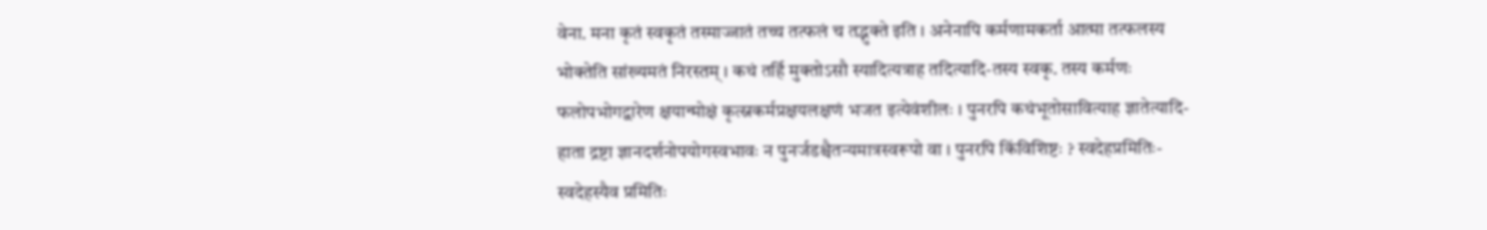वेना. मना कृतं स्वकृतं तस्माज्जातं तच्च तत्फलं च तद्भुक्ते इति । अनेनापि कर्मणामकर्ता आत्मा तत्फलस्य भोक्तेति सांख्यमतं निरस्तम् । कथं तर्हि मुक्तोऽसौ स्यादित्यत्राह तदित्यादि-तस्य स्वकृ. तस्य कर्मणः फलोपभोगद्वारेण क्षयान्मोक्षं कृत्स्नकर्मप्रक्षयलक्षणं भजत इत्येवंशीलः । पुनरपि कथंभूतोसावित्याह ज्ञातेत्यादि-हाता द्रष्टा ज्ञानदर्शनोपयोगस्वभावः न पुनर्जडश्चैतन्यमात्रस्वरूपो वा । पुनरपि किंविशिष्टः ? स्वदेहप्रमितिः-स्वदेहस्यैव प्रमितिः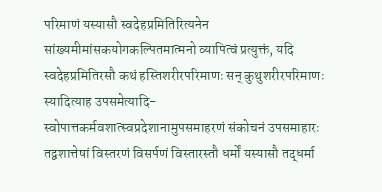परिमाणं यस्यासौ स्वदेहप्रमितिरित्यनेन सांख्यमीमांसकयोगकल्पितमात्मनो व्यापित्वं प्रत्युक्तं, यदि स्वदेहप्रमितिरसौ कथं हस्तिशरीरपरिमाणः सन् कुथुशरीरपरिमाणः स्यादित्याह उपसमेत्यादि-स्वोपात्तकर्मवशात्स्वप्रदेशानामुपसमाहरणं संकोचनं उपसमाहारः तद्वशात्तेषां विस्तरणं विसर्पणं विस्तारस्तौ धर्मों यस्यासौ तद्धर्मा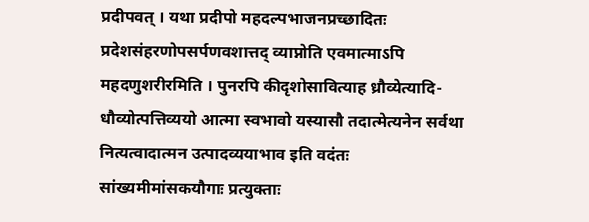प्रदीपवत् । यथा प्रदीपो महदल्पभाजनप्रच्छादितः प्रदेशसंहरणोपसर्पणवशात्तद् व्याप्नोति एवमात्माऽपि महदणुशरीरमिति । पुनरपि कीदृशोसावित्याह ध्रौव्येत्यादि-धौव्योत्पत्तिव्ययो आत्मा स्वभावो यस्यासौ तदात्मेत्यनेन सर्वथा नित्यत्वादात्मन उत्पादव्ययाभाव इति वदंतः सांख्यमीमांसकयौगाः प्रत्युक्ताः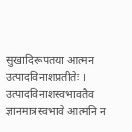सुखादिरूपतया आत्मन उत्पादविनाशप्रतीतेः । उत्पादविनाशस्वभावतैव ज्ञानमात्रस्वभावे आत्मनि न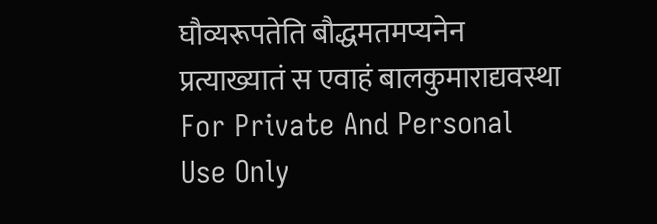घौव्यरूपतेति बौद्धमतमप्यनेन प्रत्याख्यातं स एवाहं बालकुमाराद्यवस्था
For Private And Personal Use Only